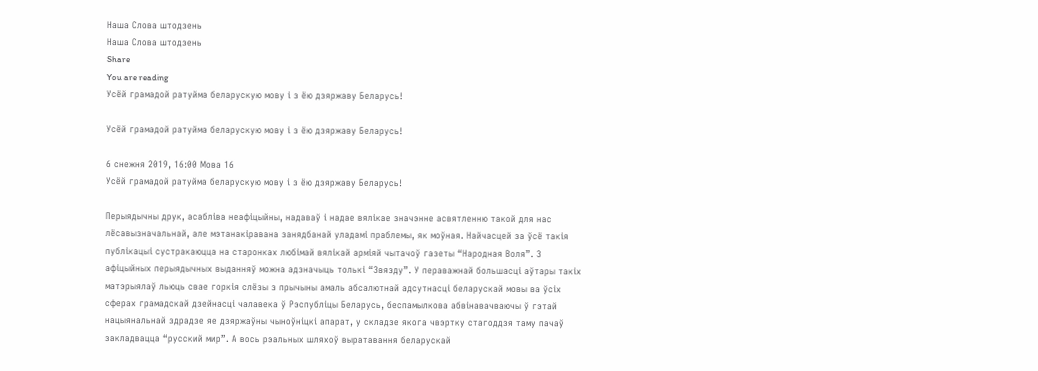Наша Слова штодзень
Наша Слова штодзень
Share
You are reading
Усёй грамадой ратуйма беларускую мову і з ёю дзяржаву Беларусь!

Усёй грамадой ратуйма беларускую мову і з ёю дзяржаву Беларусь!

6 снежня 2019, 16:00 Мова 16
Усёй грамадой ратуйма беларускую мову і з ёю дзяржаву Беларусь!

Перыядычны друк, асабліва неафіцыйны, надаваў і надае вялікае значэнне асвятленню такой для нас лёсавызначальнай, але мэтанакіравана занядбанай уладамі праблемы, як моўная. Найчасцей за ўсё такія публікацыі сустракаюцца на старонках любімай вялікай арміяй чытачоў газеты “Народная Воля”. З афіцыйных перыядычных выданняў можна адзначыць толькі “Звязду”. У пераважнай большасці аўтары такіх матэрыялаў льюць свае горкія слёзы з прычыны амаль абсалютнай адсутнасці беларускай мовы ва ўсіх сферах грамадскай дзейнасці чалавека ў Рэспубліцы Беларусь, беспамылкова абвінавачваючы ў гэтай нацыянальнай здрадзе яе дзяржаўны чыноўніцкі апарат, у складзе якога чвэртку стагоддзя таму пачаў закладвацца “русский мир”. А вось рэальных шляхоў выратавання беларускай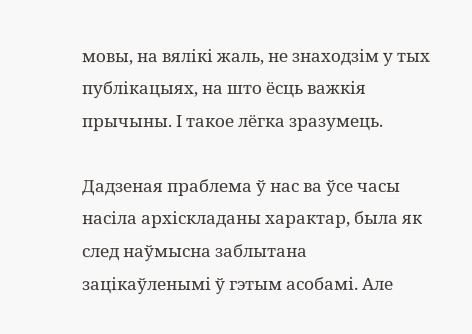мовы, на вялікі жаль, не знаходзім у тых публікацыях, на што ёсць важкія прычыны. І такое лёгка зразумець.

Дадзеная праблема ў нас ва ўсе часы насіла архіскладаны характар, была як след наўмысна заблытана зацікаўленымі ў гэтым асобамі. Але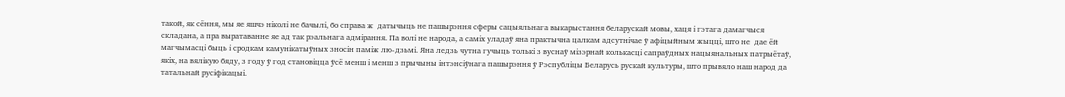такой, як сёння, мы яе яшчэ ніколі не бачылі, бо справа ж  датычыць не пашырэння сферы сацыяльнага выкарыстання беларускай мовы, хаця і гэтага дамагчыся складана, а пра выратаванне яе ад так рэальнага адмірання. Па волі не народа, а саміх уладаў яна практычна цалкам адсутнічае ў афіцыйным жыцці, што не  дае ёй магчымасці быць і сродкам камунікатыўных зносін паміж лю-дзьмі. Яна ледзь чутна гучыць толькі з вуснаў мізэрнай колькасці сапраўдных нацыянальных патрыётаў, якіх, на вялікую бяду, з году ў год становіцца ўсё менш і менш з прычыны інтэнсіўнага пашырэння ў Рэспубліцы Беларусь рускай культуры, што прывяло наш народ да татальнай русіфікацыі.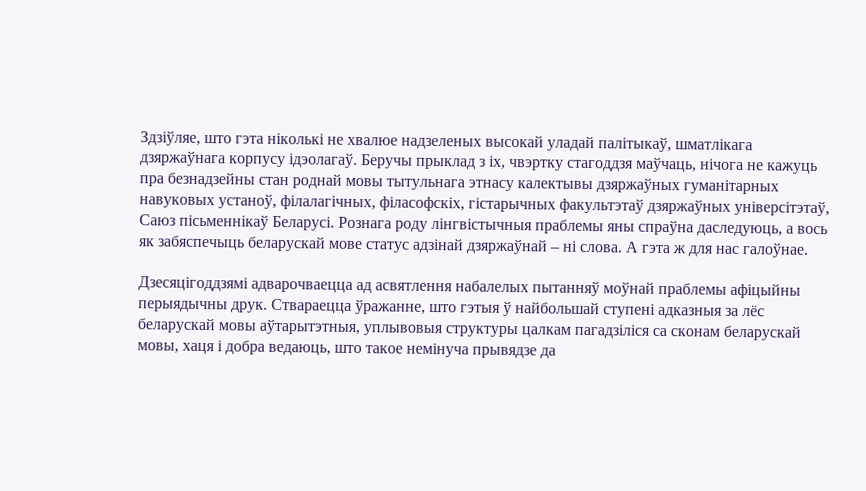Здзіўляе, што гэта ніколькі не хвалюе надзеленых высокай уладай палітыкаў, шматлікага дзяржаўнага корпусу ідэолагаў. Беручы прыклад з іх, чвэртку стагоддзя маўчаць, нічога не кажуць пра безнадзейны стан роднай мовы тытульнага этнасу калектывы дзяржаўных гуманітарных навуковых устаноў, філалагічных, філасофскіх, гістарычных факультэтаў дзяржаўных універсітэтаў, Саюз пісьменнікаў Беларусі. Рознага роду лінгвістычныя праблемы яны спраўна даследуюць, а вось як забяспечыць беларускай мове статус адзінай дзяржаўнай – ні слова. А гэта ж для нас галоўнае.

Дзесяцігоддзямі адварочваецца ад асвятлення набалелых пытанняў моўнай праблемы афіцыйны перыядычны друк. Ствараецца ўражанне, што гэтыя ў найбольшай ступені адказныя за лёс беларускай мовы аўтарытэтныя, уплывовыя структуры цалкам пагадзіліся са сконам беларускай мовы, хаця і добра ведаюць, што такое немінуча прывядзе да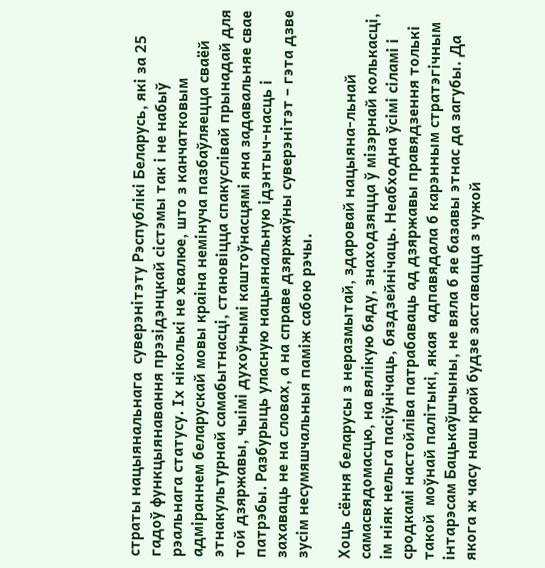страты нацыянальнага  суверэнітэту Рэспублікі Беларусь, які за 25 гадоў функцыянавання прэзідэнцкай сістэмы так і не набыў рэальнага статусу. Іх ніколькі не хвалюе, што з канчатковым адміраннем беларускай мовы краіна немінуча пазбаўляецца сваёй этнакультурнай самабытнасці, становіцца спакуслівай прынадай для той дзяржавы, чыімі духоўнымі каштоўнасцямі яна задавальняе свае патрэбы. Разбурыць уласную нацыянальную ідэнтыч-насць і захаваць не на словах, а на справе дзяржаўны суверэнітэт – гэта дзве  зусім несумяшчальныя паміж сабою рэчы.

Хоць сёння беларусы з неразмытай, здаровай нацыяна-льнай самасвядомасцю, на вялікую бяду, знаходзяцца ў мізэрнай колькасці, ім ніяк нельга пасіўнічаць, бяздзейнічаць. Неабходна ўсімі сіламі і сродкамі настойліва патрабаваць ад дзяржавы правядзення толькі такой  моўнай палітыкі, якая  адпавядала б карэнным стратэгічным інтарэсам Бацькаўшчыны, не вяла б яе базавы этнас да загубы. Да якога ж часу наш край будзе заставацца з чужой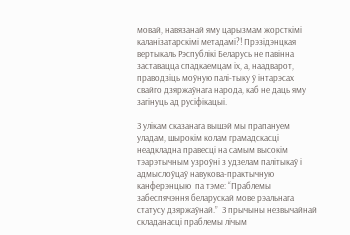мовай, навязанай яму царызмам жорсткімі каланізатарскімі метадамі?! Прэзідэнцкая вертыкаль Рэспублікі Беларусь не павінна заставацца спадкаемцам іх, а, наадварот, праводзіць моўную палі-тыку ў інтарэсах свайго дзяржаўнага народа, каб не даць яму загінуць ад русіфікацыі.

З улікам сказанага вышэй мы прапануем уладам, шырокім колам грамадскасці неадкладна правесці на самым высокім тэарэтычным узроўні з удзелам палітыкаў і адмыслоўцаў навукова-практычную канферэнцыю  па тэме: “Праблемы забеспячэння беларускай мове рэальнага  статусу дзяржаўнай.”  З прычыны незвычайнай складанасці праблемы лічым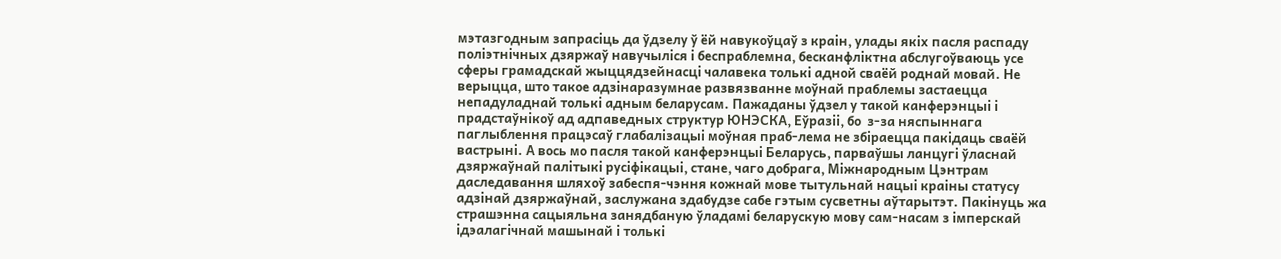мэтазгодным запрасіць да ўдзелу ў ёй навукоўцаў з краін, улады якіх пасля распаду поліэтнічных дзяржаў навучыліся і беспраблемна, бесканфліктна абслугоўваюць усе сферы грамадскай жыццядзейнасці чалавека толькі адной сваёй роднай мовай. Не верыцца, што такое адзінаразумнае развязванне моўнай праблемы застаецца непадуладнай толькі адным беларусам. Пажаданы ўдзел у такой канферэнцыі і прадстаўнікоў ад адпаведных структур ЮНЭСКА, Еўразіі, бо  з-за няспыннага паглыблення працэсаў глабалізацыі моўная праб-лема не збіраецца пакідаць сваёй вастрыні. А вось мо пасля такой канферэнцыі Беларусь, парваўшы ланцугі ўласнай дзяржаўнай палітыкі русіфікацыі, стане, чаго добрага, Міжнародным Цэнтрам даследавання шляхоў забеспя-чэння кожнай мове тытульнай нацыі краіны статусу адзінай дзяржаўнай, заслужана здабудзе сабе гэтым сусветны аўтарытэт. Пакінуць жа страшэнна сацыяльна занядбаную ўладамі беларускую мову сам-насам з імперскай ідэалагічнай машынай і толькі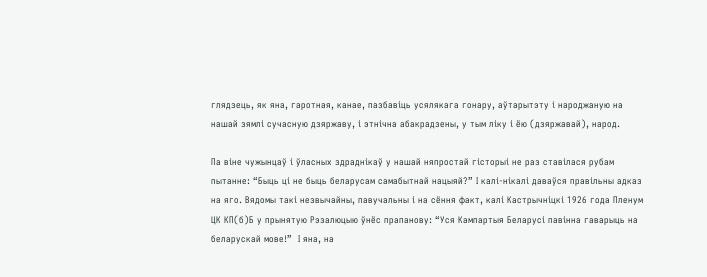глядзець, як яна, гаротная, канае, пазбавіць усялякага гонару, аўтарытэту і народжаную на нашай зямлі сучасную дзяржаву, і этнічна абакрадзены, у тым ліку і ёю (дзяржавай), народ.

Па віне чужынцаў і ўласных здраднікаў у нашай няпростай гісторыі не раз ставілася рубам пытанне: “Быць ці не быць беларусам самабытнай нацыяй?” І калі-нікалі даваўся правільны адказ на яго. Вядомы такі незвычайны, павучальны і на сёння факт, калі Кастрычніцкі 1926 года Пленум ЦК КП(б)Б у прынятую Рэзалюцыю ўнёс прапанову: “Уся Кампартыя Беларусі павінна гаварыць на беларускай мове!”  І яна, на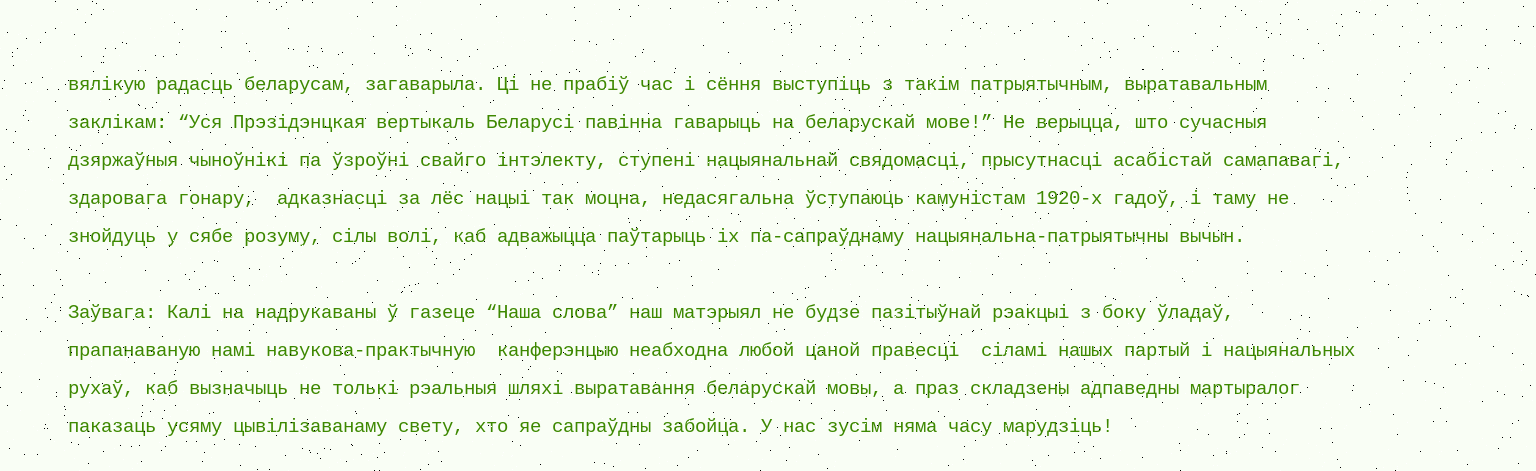вялікую радасць беларусам, загаварыла. Ці не прабіў час і сёння выступіць з такім патрыятычным, выратавальным заклікам: “Уся Прэзідэнцкая вертыкаль Беларусі павінна гаварыць на беларускай мове!” Не верыцца, што сучасныя дзяржаўныя чыноўнікі па ўзроўні свайго інтэлекту, ступені нацыянальнай свядомасці, прысутнасці асабістай самапавагі, здаровага гонару,  адказнасці за лёс нацыі так моцна, недасягальна ўступаюць камуністам 1920-х гадоў, і таму не знойдуць у сябе розуму, сілы волі, каб адважыцца паўтарыць іх па-сапраўднаму нацыянальна-патрыятычны вычын.

Заўвага: Калі на надрукаваны ў газеце “Наша слова” наш матэрыял не будзе пазітыўнай рэакцыі з боку ўладаў, прапанаваную намі навукова-практычную  канферэнцыю неабходна любой цаной правесці  сіламі нашых партый і нацыянальных рухаў, каб вызначыць не толькі рэальныя шляхі выратавання беларускай мовы, а праз складзены адпаведны мартыралог паказаць усяму цывілізаванаму свету, хто яе сапраўдны забойца. У нас зусім няма часу марудзіць!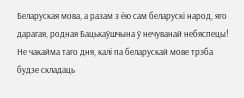Беларуская мова, а разам з ёю сам беларускі народ, яго дарагая, родная Бацькаўшчына ў нечуванай небяспецы! Не чакайма таго дня, калі па беларускай мове трэба будзе складаць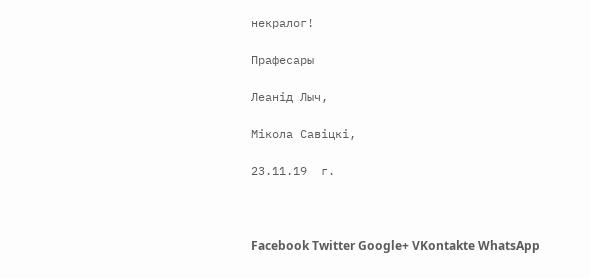некралог!

Прафесары

Леанід Лыч,

Мікола Савіцкі,

23.11.19  г.



Facebook Twitter Google+ VKontakte WhatsApp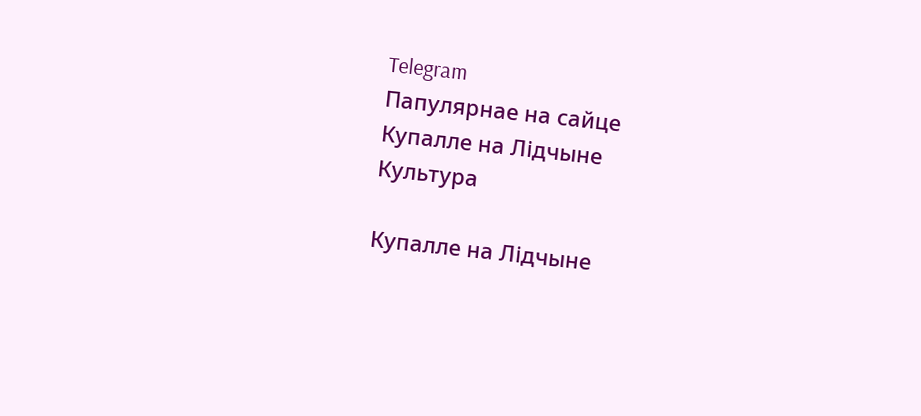Telegram
Папулярнае на сайце
Купалле на Лідчыне
Культура

Купалле на Лідчыне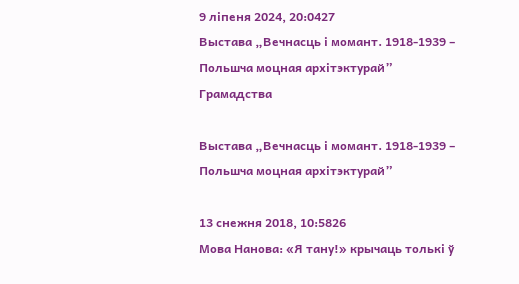9 ліпеня 2024, 20:0427
Выстава „Вечнасць і момант. 1918-1939 – Польшча моцная архітэктурай”
Грамадства

Выстава „Вечнасць і момант. 1918-1939 – Польшча моцная архітэктурай”

13 снежня 2018, 10:5826
Мова Нанова: «Я тану!» крычаць толькі ў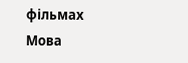фільмах
Мова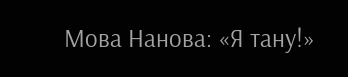Мова Нанова: «Я тану!»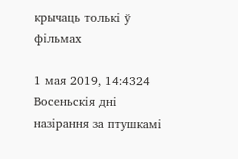крычаць толькі ў фільмах

1 мая 2019, 14:4324
Восеньскія дні назірання за птушкамі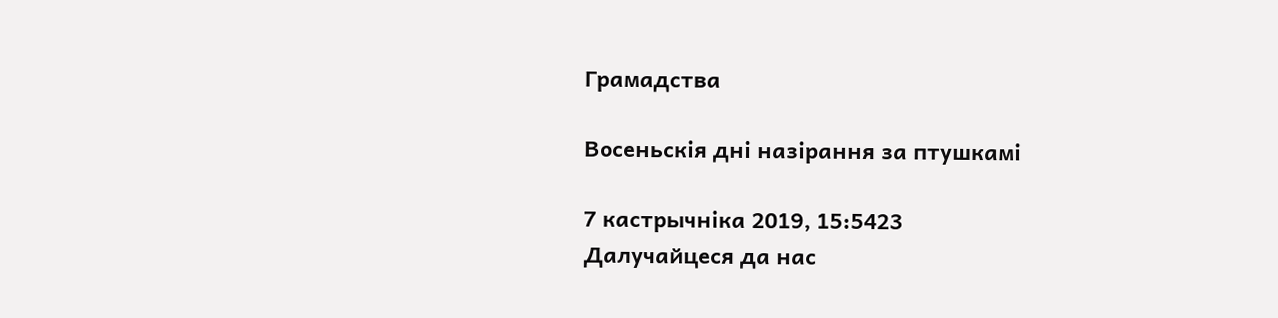Грамадства

Восеньскія дні назірання за птушкамі

7 кастрычніка 2019, 15:5423
Далучайцеся да нас